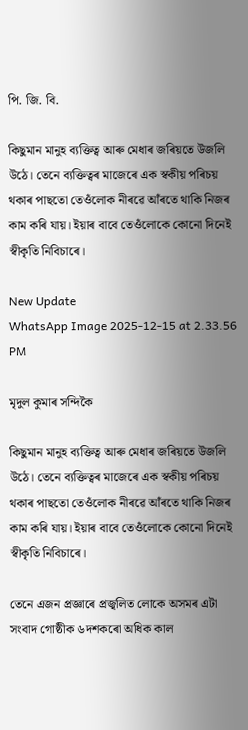পি. জি. বি.

কিছুমান মানুহ ব্যক্তিত্ব আৰু মেধাৰ জৰিয়তে উজলি উঠে। তেনে ব্যক্তিত্বৰ মাজেৰে এক স্বকীয় পৰিচয় থকাৰ পাছতো তেওঁলোক নীৰৱে আঁৰতে থাকি নিজৰ কাম কৰি যায়। ইয়াৰ বাবে তেওঁলোকে কোনো দিনেই স্বীকৃতি নিবিচাৰে।

New Update
WhatsApp Image 2025-12-15 at 2.33.56 PM

মৃদুল কুমাৰ সন্দিকৈ

কিছুমান মানুহ ব্যক্তিত্ব আৰু মেধাৰ জৰিয়তে উজলি উঠে। তেনে ব্যক্তিত্বৰ মাজেৰে এক স্বকীয় পৰিচয় থকাৰ পাছতো তেওঁলোক নীৰৱে আঁৰতে থাকি নিজৰ কাম কৰি যায়। ইয়াৰ বাবে তেওঁলোকে কোনো দিনেই স্বীকৃতি নিবিচাৰে।

তেনে এজন প্ৰজ্ঞাৰে প্ৰজ্বলিত লোকে অসমৰ এটা সংবাদ গোষ্ঠীক ৬দশকৰো অধিক কাল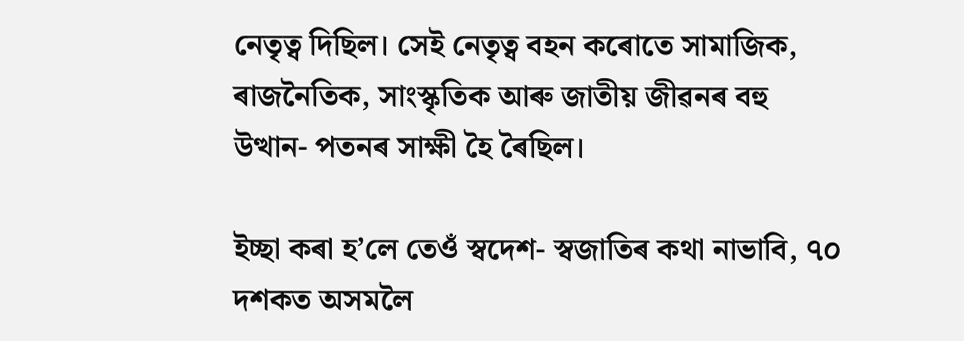নেতৃত্ব দিছিল। সেই নেতৃত্ব বহন কৰোতে সামাজিক, ৰাজনৈতিক, সাংস্কৃতিক আৰু জাতীয় জীৱনৰ বহু উত্থান- পতনৰ সাক্ষী হৈ ৰৈছিল।

ইচ্ছা কৰা হ’লে তেওঁ স্বদেশ- স্বজাতিৰ কথা নাভাবি, ৭০ দশকত অসমলৈ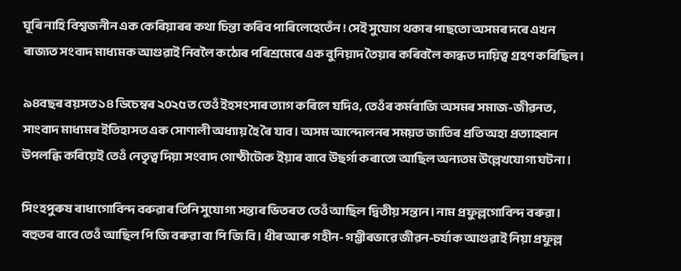ঘূৰি নাহি বিশ্বজনীন এক কেৰিয়াৰৰ কথা চিন্তা কৰিব পাৰিলেহেতেঁন ! সেই সুযোগ থকাৰ পাছতো অসমৰ দৰে এখন ৰাজ্যত সংবাদ মাধ্যমক আগুৱাই নিবলৈ কঠোৰ পৰিশ্ৰমেৰে এক বুনিয়াদ তৈয়াৰ কৰিবলৈ কান্ধত দায়িত্ব গ্ৰহণ কৰিছিল।

৯৪বছৰ বয়সত ১৪ ডিচেম্বৰ ২০২৫ত তেওঁ ইহসংসাৰ ত্যাগ কৰিলে যদিও, তেওঁৰ কৰ্মৰাজি অসমৰ সমাজ-জীৱনত, সাংবাদ মাধ্যমৰ ইতিহাসত এক সোণালী অধ্যায় হৈ ৰৈ যাব। অসম আন্দোলনৰ সময়ত জাতিৰ প্ৰতি অহা প্ৰত্যাহ্বান উপলব্ধি কৰিয়েই তেওঁ নেতৃত্ব দিয়া সংবাদ গোষ্ঠীটোক ইয়াৰ বাবে উছৰ্গা কৰাতো আছিল অন্যতম উল্লেখযোগ্য ঘটনা।

সিংহপুৰুষ ৰাধাগোবিন্দ বৰুৱাৰ তিনি সুযোগ্য সন্তাৰ ভিতৰত তেওঁ আছিল দ্বিতীয় সন্তান। নাম প্ৰফুল্লগোবিন্দ বৰুৱা। বহুতৰ বাবে তেওঁ আছিল পি জি বৰুৱা বা পি জি বি। ধীৰ আৰু গহীন- গম্ভীৰভাৱে জীৱন-চৰ্যাক আগুৱাই নিয়া প্ৰফুল্ল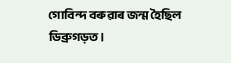গোবিন্দ বৰুৱাৰ জন্ম হৈছিল ডিব্ৰুগড়ত।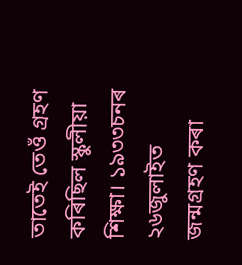তাতেই তেওঁ গ্ৰহণ কৰিছিল স্কুলীয়া শিক্ষা। ১৯৩৩চনৰ ২৬জুলাইত জন্মগ্ৰহণ কৰা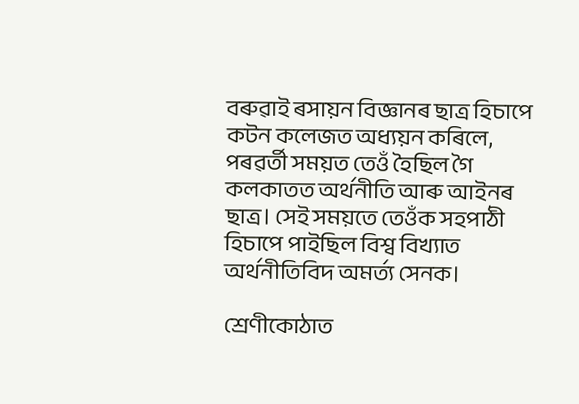বৰুৱাই ৰসায়ন বিজ্ঞানৰ ছাত্ৰ হিচাপে কটন কলেজত অধ্যয়ন কৰিলে, পৰৱৰ্তী সময়ত তেওঁ হৈছিল গৈ কলকাতত অৰ্থনীতি আৰু আইনৰ ছাত্ৰ। সেই সময়তে তেওঁক সহপাঠী হিচাপে পাইছিল বিশ্ব বিখ্যাত অৰ্থনীতিবিদ অমর্ত্য সেনক।

শ্ৰেণীকোঠাত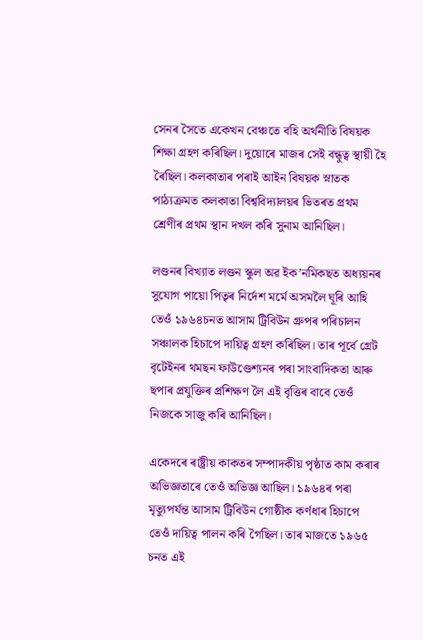সেনৰ সৈতে একেখন বেঞ্চতে বহি অৰ্থনীতি বিষয়ক শিক্ষা গ্ৰহণ কৰিছিল। দুয়োৰে মাজৰ সেই বন্ধুত্ব স্থায়ী হৈ ৰৈছিল। কলকাতাৰ পৰাই আইন বিষয়ক স্নাতক পাঠ্যক্ৰমত কলকাতা বিশ্ববিদ্যালয়ৰ ভিতৰত প্ৰথম শ্ৰেণীৰ প্ৰথম স্থান দখল কৰি সুনাম আনিছিল।

লণ্ডনৰ বিখ্যাত লণ্ডন স্কুল অৱ ইক’নমিকছত অধ্যয়নৰ সুযোগ পায়ো পিতৃৰ নিৰ্দেশ মৰ্মে অসমলৈ ঘূৰি আহি তেওঁ ১৯৬৪চনত আসাম ট্ৰিবিউন গ্ৰুপৰ পৰিচালন সঞ্চালক হিচাপে দায়িত্ব গ্ৰহণ কৰিছিল। তাৰ পূৰ্বে গ্ৰেট বৃটেইনৰ থমছন ফাউণ্ডেশ্যনৰ পৰা সাংবাদিকতা আৰু ছপাৰ প্ৰযুক্তিৰ প্ৰশিক্ষণ লৈ এই বৃত্তিৰ বাবে তেওঁ নিজকে সাজু কৰি আনিছিল।

একেদৰে ৰাষ্ট্ৰীয় কাকতৰ সম্পাদকীয় পৃষ্ঠাত কাম কৰাৰ অভিজ্ঞতাৰে তেওঁ অভিজ্ঞ আছিল। ১৯৬৪ৰ পৰা মৃত্যুপৰ্যন্ত আসাম ট্ৰিবিউন গোষ্ঠীক কৰ্ণধাৰ হিচাপে তেওঁ দায়িত্ব পালন কৰি গৈছিল। তাৰ মাজতে ১৯৬৫ চনত এই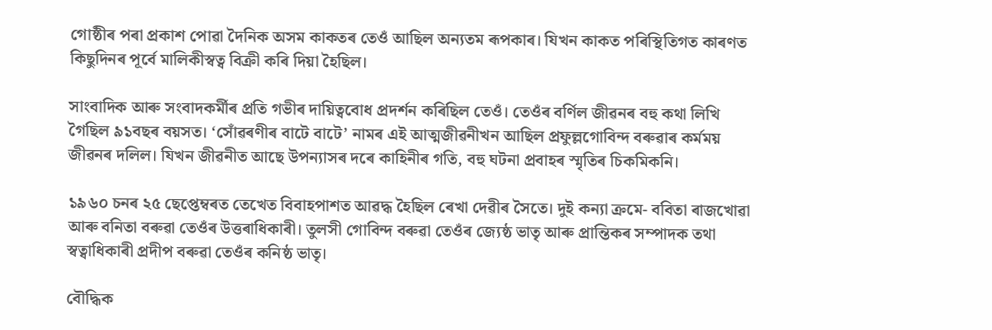গোষ্ঠীৰ পৰা প্ৰকাশ পোৱা দৈনিক অসম কাকতৰ তেওঁ আছিল অন্যতম ৰূপকাৰ। যিখন কাকত পৰিস্থিতিগত কাৰণত কিছুদিনৰ পূৰ্বে মালিকীস্বত্ব বিক্ৰী কৰি দিয়া হৈছিল।

সাংবাদিক আৰু সংবাদকৰ্মীৰ প্ৰতি গভীৰ দায়িত্ববোধ প্ৰদৰ্শন কৰিছিল তেওঁ। তেওঁৰ বৰ্ণিল জীৱনৰ বহু কথা লিখি গৈছিল ৯১বছৰ বয়সত। ‘সোঁৱৰণীৰ বাটে বাটে’ নামৰ এই আত্মজীৱনীখন আছিল প্ৰফুল্লগোবিন্দ বৰুৱাৰ কৰ্মময় জীৱনৰ দলিল। যিখন জীৱনীত আছে উপন্যাসৰ দৰে কাহিনীৰ গতি, বহু ঘটনা প্ৰবাহৰ স্মৃতিৰ চিকমিকনি।

১৯৬০ চনৰ ২৫ ছেপ্তেম্বৰত তেখেত বিবাহপাশত আৱদ্ধ হৈছিল ৰেখা দেৱীৰ সৈতে। দুই কন্যা ক্ৰমে- ববিতা ৰাজখোৱা আৰু বনিতা বৰুৱা তেওঁৰ উত্তৰাধিকাৰী। তুলসী গোবিন্দ বৰুৱা তেওঁৰ জ্যেষ্ঠ ভাতৃ আৰু প্ৰান্তিকৰ সম্পাদক তথা স্বত্বাধিকাৰী প্ৰদীপ বৰুৱা তেওঁৰ কনিষ্ঠ ভাতৃ।

বৌদ্ধিক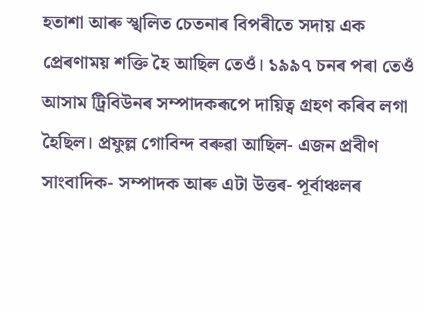হতাশা আৰু স্খলিত চেতনাৰ বিপৰীতে সদায় এক প্ৰেৰণাময় শক্তি হৈ আছিল তেওঁ। ১৯৯৭ চনৰ পৰা তেওঁ আসাম ট্ৰিবিউনৰ সম্পাদকৰূপে দায়িত্ব গ্ৰহণ কৰিব লগা হৈছিল। প্ৰফুল্ল গোবিন্দ বৰুৱা আছিল- এজন প্ৰবীণ সাংবাদিক- সম্পাদক আৰু এটা উত্তৰ- পূৰ্বাঞ্চলৰ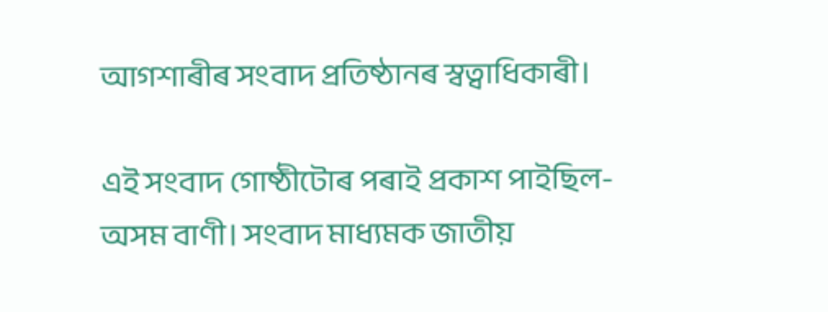আগশাৰীৰ সংবাদ প্ৰতিষ্ঠানৰ স্বত্বাধিকাৰী।

এই সংবাদ গোষ্ঠীটোৰ পৰাই প্ৰকাশ পাইছিল- অসম বাণী। সংবাদ মাধ্যমক জাতীয়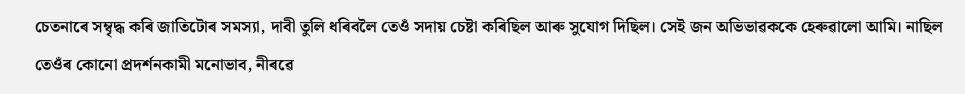চেতনাৰে সম্বৃদ্ধ কৰি জাতিটোৰ সমস্যা, দাবী তুলি ধৰিবলৈ তেওঁ সদায় চেষ্টা কৰিছিল আৰু সুযোগ দিছিল। সেই জন অভিভাৱককে হেৰুৱালো আমি। নাছিল তেওঁৰ কোনো প্ৰদৰ্শনকামী মনোভাব, নীৰৱে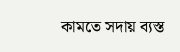কামতে সদায় ব্যস্ত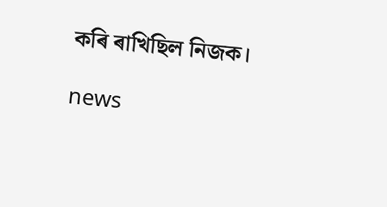কৰি ৰাখিছিল নিজক।

news